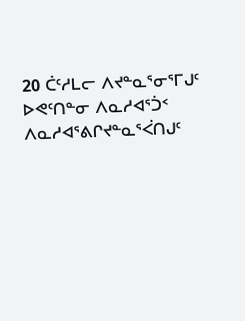20 ᑖᑦᓱᒪᓕ ᐱᔪᓐᓇᕐᓂᕐᒥᒍᑦ ᐅᕙᑦᑎᓐᓂ ᐱᓇᓱᐊᕐᑑᑉ ᐱᓇᓱᐊᕐᕕᒋᔪᓐᓇᕐᐹᑎᒍᑦ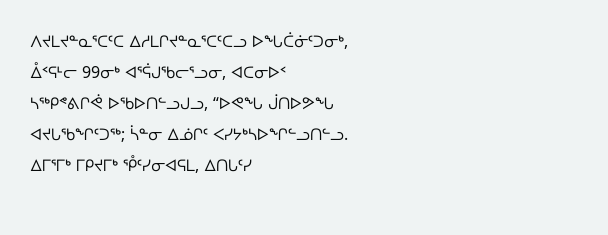ᐱᔪᒪᔪᓐᓇᕐᑕᑦᑕ ᐃᓱᒪᒋᔪᓐᓇᕐᑕᑦᑕᓗ ᐅᖓᑖᓃᑦᑐᓂᒃ,
ᐂᑉᕋᒻᓕ 99ᓂᒃ ᐊᕐᕌᒍᖃᓕᕐᓗᓂ, ᐊᑕᓂᐅᑉ ᓴᖅᑭᕝᕕᒋᕚ ᐅᖃᐅᑎᓪᓗᒍᓗ, “ᐅᕙᖓ ᒎᑎᐅᕗᖓ ᐊᔪᒐᖃᖏᑦᑐᖅ; ᓵᓐᓂ ᐃᓅᒋᑦ ᐸᓯᔭᒃᓴᐅᖏᓪᓗᑎᓪᓗ.
ᐃᒥᕐᒥᒃ ᒥᑭᔪᒥᒃ ᕾᑦᓯᓂᐊᕋᒪ, ᐃᑎᒐᑦᓯ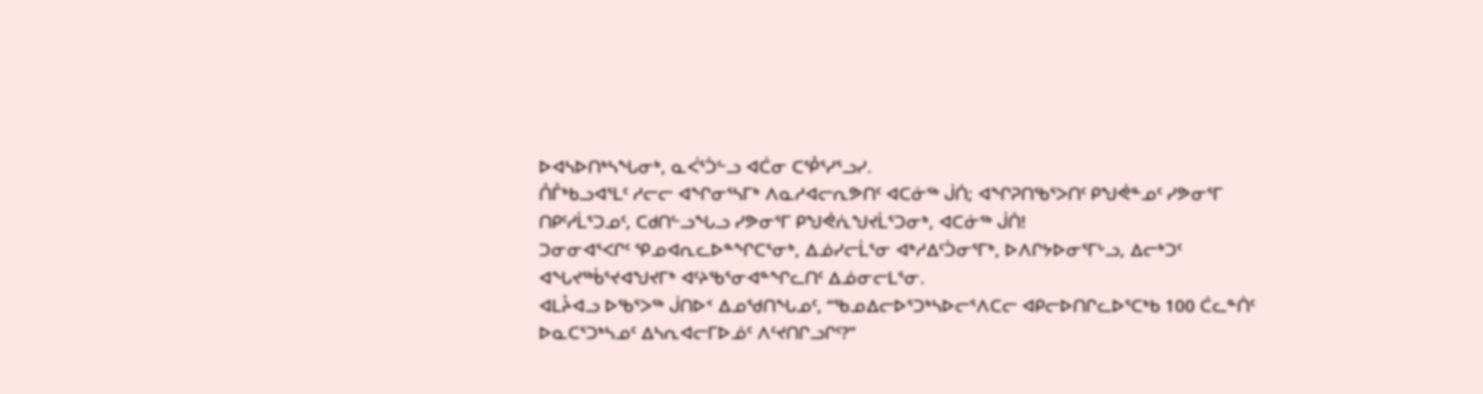ᐅᐊᓴᐅᑎᒃᓴᖓᓂᒃ, ᓇᐹᕐᑑᓪᓗ ᐊᑖᓂ ᑕᕾᕐᓯᕐᓗᓯ.
ᑍᒤᒃᑲᓗᐊᕐᒪᑦ ᓱᓕᓕ ᐊᖏᓂᕐᓴᒥᒃ ᐱᓇᓱᐊᓕᕆᕗᑎᑦ ᐊᑕᓃᖅ ᒎᑏ; ᐊᖏᕈᑎᖃᕐᐳᑎᑦ ᑭᖑᕚᓐᓄᑦ ᓯᕗᓂᕐᒥ ᑎᑭᑦᓱᒫᕐᑐᓄᑦ, ᑕᑯᑎᓪᓗᖓᓗ ᓯᕗᓂᕐᒥ ᑭᖑᕚᕇᖑᔪᒫᕐᑐᓂᒃ, ᐊᑕᓃᖅ ᒎᑏ!
ᑐᓂᓂᐊᕐᐸᒋᑦ ᕿᓄᐊᕆᓚᐅᓐᖏᑕᕐᓂᒃ, ᐃᓅᓯᓕᒫᕐᓂ ᐊᒃᓱᐃᑦᑑᓂᕐᒥᒃ, ᐅᐱᒋᔭᐅᓂᕐᒥᒡᓗ, ᐃᓕᒃᑐᑦ ᐊᖓᔪᖅᑳᕐᔪᐊᖑᔪᒥᒃ ᐊᑦᔨᖃᕐᓂᐊᓐᖏᓚᑎᑦ ᐃᓅᓂᓕᒪᕐᓂ.
ᐊᒪᔧᐊᓗ ᐅᖃᕐᐳᖅ ᒎᑎᐅᑉ ᐃᓄᖁᑎᖓᓄᑦ, “ᖃᓄᐃᓕᐅᕐᑐᒃᓴᐅᓕᕐᐱᑕᓕ ᐊᑭᓕᐅᑎᒋᓚᐅᕐᑕᒃᑲ 100 ᑖᓚᓐᑏᑦ ᐅᓇᑕᕐᑐᒃᓴᓄᑦ ᐃᓴᕆᐊᓕᒥᐅᓅᑦ ᐱᑦᔪᑎᒋᓗᒋᑦ?”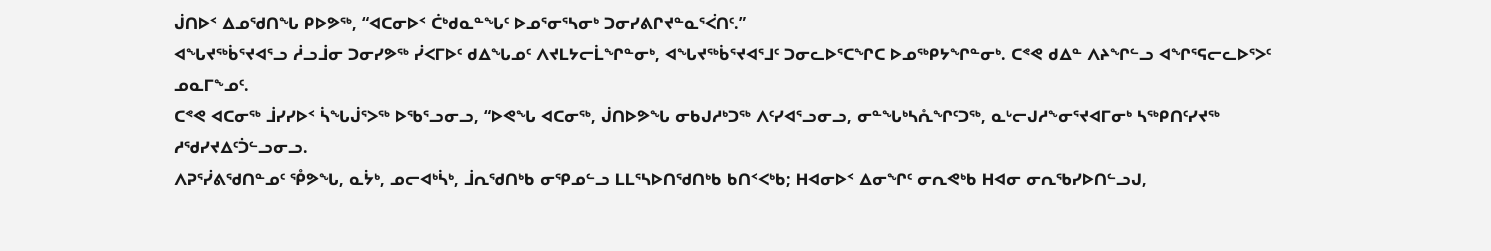ᒎᑎᐅᑉ ᐃᓄᖁᑎᖓ ᑭᐅᕗᖅ, “ᐊᑕᓂᐅᑉ ᑖᒃᑯᓇᓐᖓᑦ ᐅᓄᕐᓂᕐᓴᓂᒃ ᑐᓂᓯᕕᒋᔪᓐᓇᕐᐹᑎᑦ.”
ᐊᖓᔪᖅᑳᕐᔪᐊᕐᓗ ᓲᓗᒨᓂ ᑐᓂᓯᕗᖅ ᓰᐸᒥᐅᑦ ᑯᐃᖓᓄᑦ ᐱᔪᒪᔭᓕᒫᖏᓐᓂᒃ, ᐊᖓᔪᖅᑳᕐᔪᐊᕐᒧᑦ ᑐᓂᓚᐅᕐᑕᖏᑕ ᐅᓄᖅᑭᔭᖏᓐᓂᒃ. ᑕᕝᕙ ᑯᐃᓐ ᐱᔨᖏᓪᓗ ᐊᖏᕐᕋᓕᓚᐅᕐᐳᑦ ᓄᓇᒥᖕᓄᑦ.
ᑕᕝᕙ ᐊᑕᓂᖅ ᒨᓯᓯᐅᑉ ᓵᖓᒎᕐᐳᖅ ᐅᖃᕐᓗᓂᓗ, “ᐅᕙᖓ ᐊᑕᓂᖅ, ᒎᑎᐅᕗᖓ ᓂᑲᒍᓱᒃᑐᖅ ᐱᑦᓯᐊᕐᓗᓂᓗ, ᓂᓐᖓᒃᓴᕅᖏᑦᑐᖅ, ᓇᒡᓕᒍᓱᖕᓂᕐᔪᐊᒥᓂᒃ ᓴᖅᑭᑎᑦᓯᔪᖅ ᓱᖁᓯᔪᐃᑦᑑᓪᓗᓂᓗ.
ᐱᕈᕐᓰᕕᖁᑎᓐᓄᑦ ᕾᕗᖓ, ᓇᔮᒃ, ᓄᓕᐊᒃᓵᒃ, ᒨᕆᖁᑎᒃᑲ ᓂᕿᓄᓪᓗ ᒪᒪᕐᓴᐅᑎᖁᑎᒃᑲ ᑲᑎᑉᐸᒃᑲ; ᕼᐊᓂᐅᑉ ᐃᓂᖏᑦ ᓂᕆᕙᒃᑲ ᕼᐊᓂ ᓂᕆᖃᓯᐅᑎᓪᓗᒍ,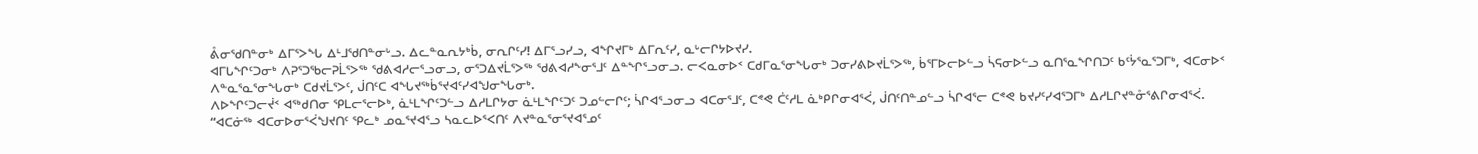ᕔᓂᖁᑎᓐᓂᒃ ᐃᒥᕐᐳᖓ ᐃᒻᒧᖁᑎᓐᓂᒡᓗ. ᐃᓚᓐᓇᕆᔭᒃᑳ, ᓂᕆᒋᑦᓯ! ᐃᒥᕐᓗᓯᓗ, ᐊᖏᔪᒥᒃ ᐃᒥᕆᑦᓯ, ᓇᒡᓕᒋᔭᐅᔪᓯ.
ᐊᒥᒐᖏᑦᑐᓂᒃ ᐱᕈᕐᑐᖃᓕᕈᒫᕐᐳᖅ ᖁᕕᐊᓱᓕᕐᓗᓂᓗ, ᓂᕐᑐᐃᔪᒫᕐᐳᖅ ᖁᕕᐊᓱᖕᓂᕐᒧᑦ ᐃᓐᖏᕐᓗᓂᓗ. ᓕᐸᓇᓂᐅᑉ ᑕᑯᒥᓇᕐᓂᖓᓂᒃ ᑐᓂᓯᕕᐅᔪᒫᕐᐳᖅ, ᑳᕐᒥᐅᓕᐅᓪᓗ ᓵᕋᓂᐅᓪᓗ ᓇᑎᕐᓇᖏᑎᑐᑦ ᑲᑦᔮᕐᓇᕐᑐᒥᒃ, ᐊᑕᓂᐅᑉ ᐱᓐᓇᕐᓇᕐᓂᖓᓂᒃ ᑕᑯᔪᒫᕐᐳᑦ, ᒎᑎᑦᑕ ᐊᖓᔪᖅᑳᕐᔪᐊᑦᓯᐊᖑᓂᖓᓂᒃ.
ᐱᐅᖏᑦᑐᓕᔫᑉ ᐊᖅᑯᑎᓂ ᕿᒪᓕᕐᓕᐅᒃ, ᓈᒻᒪᖏᑦᑐᓪᓗ ᐃᓱᒪᒋᔭᓂ ᓈᒻᒪᖏᑦᑐᑦ ᑐᓄᓪᓕᒋᑦ; ᓵᒋᐊᕐᓗᓂᓗ ᐊᑕᓂᕐᒧᑦ, ᑕᕝᕙ ᑖᑦᓱᒪ ᓈᒃᑭᒋᓂᐊᕐᐹ, ᒎᑎᑦᑎᓐᓄᓪᓗ ᓵᒋᐊᕐᓕ ᑕᕝᕙ ᑲᔪᓯᑦᓯᐊᕐᑐᒥᒃ ᐃᓱᒪᒋᔪᓐᓁᕐᕕᒋᓂᐊᕐᐹ.
“ᐊᑕᓃᖅ ᐊᑕᓂᐅᓂᕐᐹᖑᔪᑎᑦ ᕿᓚᒃ ᓄᓇᕐᔪᐊᕐᓗ ᓴᓇᓚᐅᕐᐸᑎᑦ ᐱᔪᓐᓇᕐᓂᕐᔪᐊᕐᓄᑦ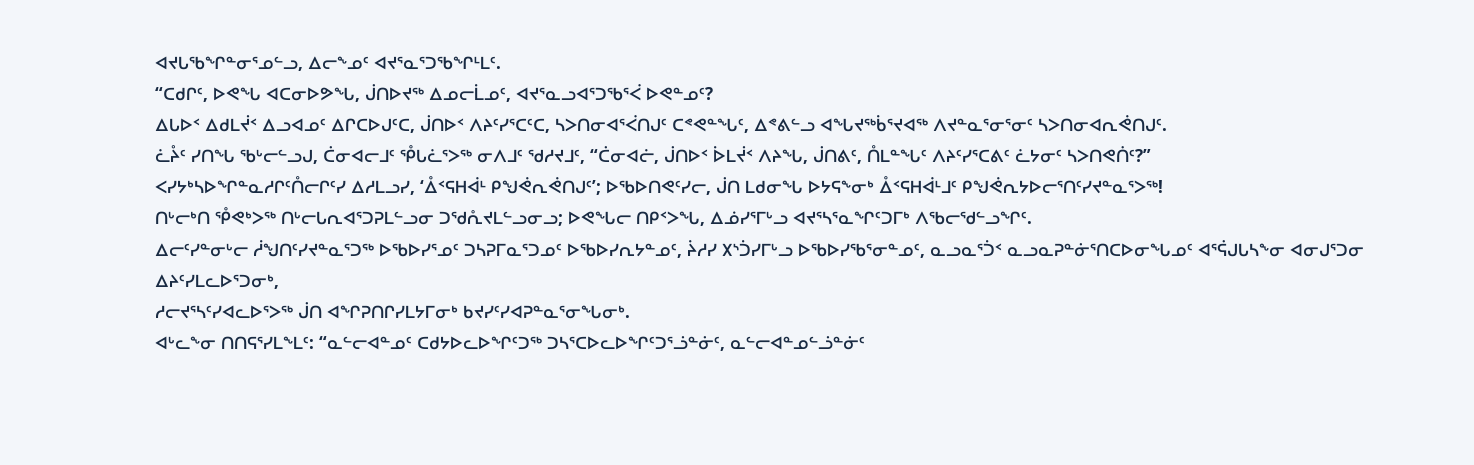ᐊᔪᒐᖃᖏᓐᓂᕐᓄᓪᓗ, ᐃᓕᖕᓄᑦ ᐊᔪᕐᓇᕐᑐᖃᖏᒻᒪᑦ.
“ᑕᑯᒋᑦ, ᐅᕙᖓ ᐊᑕᓂᐅᕗᖓ, ᒎᑎᐅᔪᖅ ᐃᓄᓕᒫᓄᑦ, ᐊᔪᕐᓇᓗᐊᕐᑐᖃᕐᐹ ᐅᕙᓐᓄᑦ?
ᐃᒐᐅᑉ ᐃᑯᒪᔫᑉ ᐃᓗᐊᓄᑦ ᐃᒋᑕᐅᒍᑦᑕ, ᒎᑎᐅᑉ ᐱᔨᑦᓯᕐᑕᑦᑕ, ᓴᐳᑎᓂᐊᕐᐹᑎᒍᑦ ᑕᕝᕙᓐᖓᑦ, ᐃᕝᕕᓪᓗ ᐊᖓᔪᖅᑳᕐᔪᐊᖅ ᐱᔪᓐᓇᕐᓂᕐᓂᑦ ᓴᐳᑎᓂᐊᕆᕚᑎᒍᑦ.
ᓛᔧᑦ ᓯᑎᖓ ᖃᒡᓕᓪᓗᒍ, ᑖᓂᐊᓕᒧᑦ ᕾᒐᓛᕐᐳᖅ ᓂᐱᒧᑦ ᖁᓱᔪᒧᑦ, “ᑖᓂᐊᓖ, ᒎᑎᐅᑉ ᐆᒪᔫᑉ ᐱᔨᖓ, ᒎᑎᕕᑦ, ᑍᒪᓐᖓᑦ ᐱᔨᑦᓯᕐᑕᕕᑦ ᓛᔭᓂᑦ ᓴᐳᑎᕙᑏᑦ?”
ᐸᓯᔭᒃᓴᐅᖏᓐᓇᓱᒋᑦᑍᓕᒋᑦᓯ ᐃᓱᒪᓗᓯ, ‘ᐂᑉᕋᕼᐋᒻ ᑭᖑᕚᕆᕚᑎᒍᑦ’; ᐅᖃᐅᑎᕙᑦᓯᓕ, ᒎᑎ ᒪᑯᓂᖓ ᐅᔭᕋᖕᓂᒃ ᐂᑉᕋᕼᐋᒻᒧᑦ ᑭᖑᕚᕆᔭᐅᓕᕐᑎᑦᓯᔪᓐᓇᕐᐳᖅ!
ᑎᒡᓕᒃᑎ ᕾᕙᒃᐳᖅ ᑎᒡᓕᒐᕆᐊᕐᑐᕈᒪᓪᓗᓂ ᑐᖁᕅᔪᒪᓪᓗᓂᓗ; ᐅᕙᖓᓕ ᑎᑭᑉᐳᖓ, ᐃᓅᓯᕐᒥᒡᓗ ᐊᔪᕐᓴᕐᓇᖏᑦᑐᒥᒃ ᐱᖃᓕᖁᓪᓗᖏᑦ.
ᐃᓕᑦᓯᓐᓂᒡᓕ ᓲᖑᑎᑦᓯᔪᓐᓇᕐᑐᖅ ᐅᖃᐅᓯᕐᓄᑦ ᑐᓴᕈᒥᓇᕐᑐᓄᑦ ᐅᖃᐅᓯᕆᔭᓐᓄᑦ, ᔩᓱᓯ ᙭ᔅᑑᓯᒥᒡᓗ ᐅᖃᐅᓯᖃᕐᓂᓐᓄᑦ, ᓇᓗᓇᕐᑑᑉ ᓇᓗᓇᕈᓐᓃᕐᑎᑕᐅᓂᖓᓄᑦ ᐊᕐᕌᒍᒐᓴᖕᓂ ᐊᓂᒍᕐᑐᓂ ᐃᔨᑦᓯᒪᓚᐅᕐᑐᓂᒃ,
ᓱᓕᔪᕐᓴᑦᓯᐊᓚᐅᕐᐳᖅ ᒎᑎ ᐊᖏᕈᑎᒋᓯᒪᔭᒥᓂᒃ ᑲᔪᓯᑦᓯᐊᕈᓐᓇᕐᓂᖓᓂᒃ.
ᐊᒡᓚᖕᓂ ᑎᑎᕋᕐᓯᒪᖕᒪᑦ: “ᓇᓪᓕᐊᓐᓄᑦ ᑕᑯᔭᐅᓚᐅᖏᑦᑐᖅ ᑐᓴᕐᑕᐅᓚᐅᖏᑦᑐᕐᓘᓐᓃᑦ, ᓇᓪᓕᐊᓐᓄᓪᓘᓐᓃᑦ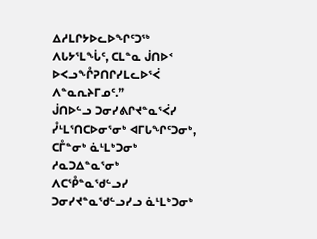ᐃᓱᒪᒋᔭᐅᓚᐅᖏᑦᑐᖅ ᐱᒐᔭᕐᒪᖔᑦ, ᑕᒪᓐᓇ ᒎᑎᐅᑉ ᐅᐸᓗᖕᒊᕈᑎᒋᓯᒪᓚᐅᕐᐹ ᐱᓐᓇᕆᔨᒥᓄᑦ.”
ᒎᑎᐅᓪᓗ ᑐᓂᓯᕕᒋᔪᓐᓇᕐᐹᓯ ᓮᒻᒪᕐᑎᑕᐅᓂᕐᓂᒃ ᐊᒥᒐᖏᑦᑐᓂᒃ, ᑕᒤᓐᓂᒃ ᓈᒻᒪᒃᑐᓂᒃ ᓱᓇᑐᐃᓐᓇᕐᓂᒃ ᐱᑕᕾᓐᓇᖁᓪᓗᓯ ᑐᓂᓯᔪᓐᓇᖁᓪᓗᓯᓗ ᓈᒻᒪᒃᑐᓂᒃ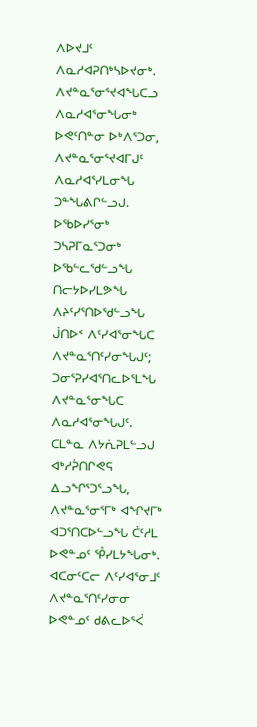ᐱᐅᔪᒧᑦ ᐱᓇᓱᐊᕈᑎᒃᓴᐅᔪᓂᒃ.
ᐱᔪᓐᓇᕐᓂᕐᔪᐊᖓᑕᓗ ᐱᓇᓱᐊᕐᓂᖓᓂᒃ ᐅᕙᑦᑎᓐᓂ ᐅᒃᐱᕐᑐᓂ, ᐱᔪᓐᓇᕐᓂᕐᔪᐊᒥᒍᑦ ᐱᓇᓱᐊᕐᓯᒪᓂᖓ ᑐᓐᖓᕕᒋᓪᓗᒍ.
ᐅᖃᐅᓯᕐᓂᒃ ᑐᓴᕈᒥᓇᕐᑐᓂᒃ ᐅᖃᓪᓚᖁᓪᓗᖓ ᑎᓕᔭᐅᓯᒪᕗᖓ ᐱᔨᑦᓯᕐᑎᐅᖁᓪᓗᖓ ᒎᑎᐅᑉ ᐱᑦᓯᐊᕐᓂᖓᑕ ᐱᔪᓐᓇᕐᑎᑦᓯᓂᖓᒍᑦ; ᑐᓂᕐᕈᓯᐊᕐᑎᓚᐅᕐᒪᖓ ᐱᔪᓐᓇᕐᓂᖓᑕ ᐱᓇᓱᐊᕐᓂᖓᒍᑦ.
ᑕᒪᓐᓇ ᐱᔭᕇᕈᒪᓪᓗᒍ ᐊᒃᓱᕉᑎᒋᕙᕋ ᐃᓗᖏᕐᑐᕐᓗᖓ, ᐱᔪᓐᓇᕐᓂᕐᒥᒃ ᐊᖏᔪᒥᒃ ᐊᑐᕐᑎᑕᐅᓪᓗᖓ ᑖᑦᓱᒪ ᐅᕙᓐᓄᑦ ᕾᓯᒪᔭᖓᓂᒃ.
ᐊᑕᓂᑦᑕᓕ ᐱᑦᓯᐊᕐᓂᒧᑦ ᐱᔪᓐᓇᕐᑎᑦᓯᓂᓂ ᐅᕙᓐᓄᑦ ᑯᕕᓚᐅᕐᐹ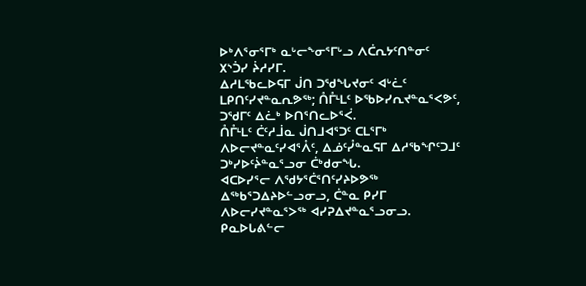ᐅᒃᐱᕐᓂᕐᒥᒃ ᓇᒡᓕᖕᓂᕐᒥᒡᓗ ᐱᑖᕆᔭᑦᑎᓐᓂᑦ ᙭ᔅᑑᓯ ᔩᓱᓯᒥ.
ᐃᓱᒪᖃᓚᐅᕋᒥ ᒎᑎ ᑐᖁᖓᔪᓂᑦ ᐊᒡᓛᑦ ᒪᑭᑎᑦᓯᔪᓐᓇᕆᕗᖅ; ᑍᒤᒻᒪᑦ ᐅᖃᐅᓯᕆᔪᓐᓇᕐᐸᕗᑦ, ᑐᖁᒥᑦ ᐃᓛᒃ ᐅᑎᕐᑎᓚᐅᕐᐹ.
ᑍᒤᒻᒪᑦ ᑖᑦᓱᒨᓇ ᒎᑎᒧᐊᕐᑐᑦ ᑕᒪᕐᒥᒃ ᐱᐅᓕᔪᓐᓇᑦᓯᐊᕐᐰᑦ, ᐃᓅᑦᓮᓐᓇᕋᒥ ᐃᓱᖃᖏᑦᑐᒧᑦ ᑐᒃᓯᐅᑦᔩᓐᓇᕐᓗᓂ ᑖᒃᑯᓂᖓ.
ᐊᑕᐅᓯᕐᓕ ᐱᖁᔭᕐᑖᕐᑎᑦᓯᔨᐅᕗᖅ ᐃᖅᑲᕐᑐᐃᔨᐅᓪᓗᓂᓗ, ᑖᓐᓇ ᑭᓯᒥ ᐱᐅᓕᓯᔪᓐᓇᕐᐳᖅ ᐊᓯᕈᐃᔪᓐᓇᕐᓗᓂᓗ. ᑭᓇᐅᒐᕕᓪᓕ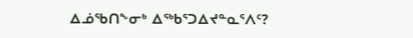ᐃᓅᖃᑎᖕᓂᒃ ᐃᖅᑲᕐᑐᐃᔪᓐᓇᕐᐱᑦ?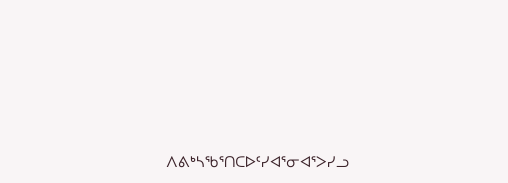ᐱᕕᒃᓴᖃᕐᑎᑕᐅᑦᓯᐊᕐᓂᐊᕐᐳᓯᓗ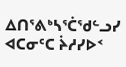ᐃᑎᕐᕕᒃᓴᕐᑖᖁᓪᓗᓯ ᐊᑕᓂᑦᑕ ᔩᓱᓯᐅᑉ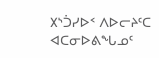᙭ᔅᑑᓯᐅᑉ ᐱᐅᓕᔨᑦᑕ ᐊᑕᓂᐅᕕᖓᓄᑦ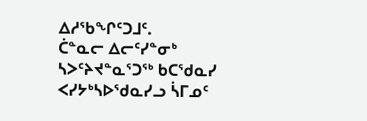ᐃᓱᖃᖏᑦᑐᒧᑦ.
ᑖᓐᓇᓕ ᐃᓕᑦᓯᓐᓂᒃ ᓴᐳᑦᔨᔪᓐᓇᕐᑐᖅ ᑲᑕᖁᓇᓯ ᐸᓯᔭᒃᓴᐅᖁᓇᓯᓗ ᓵᒥᓄᑦ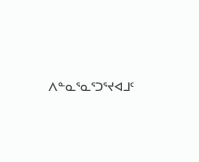ᐱᓐᓇᕐᓇᕐᑐᕐᔪᐊᒧᑦ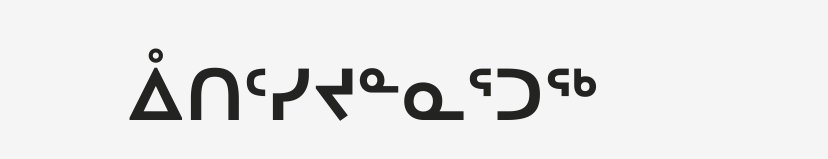ᐂᑎᑦᓯᔪᓐᓇᕐᑐᖅ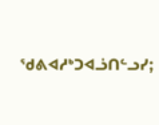ᖁᕕᐊᓱᒃᑐᐊᓘᑎᓪᓗᓯ;